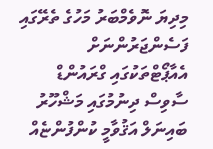މިދިޔަ ނޮވެމްބަރު މަހުގެ ތެރޭގައި ފަސެންޖަރުންނަށް އެއާޕޯޓްތަކުގައި ގްރައުންޑް ސާވިސް ދިނުމުގައި މަޝްހޫރު ބައިނަލް އަޤުވާމީ ކުންފުންޏެއް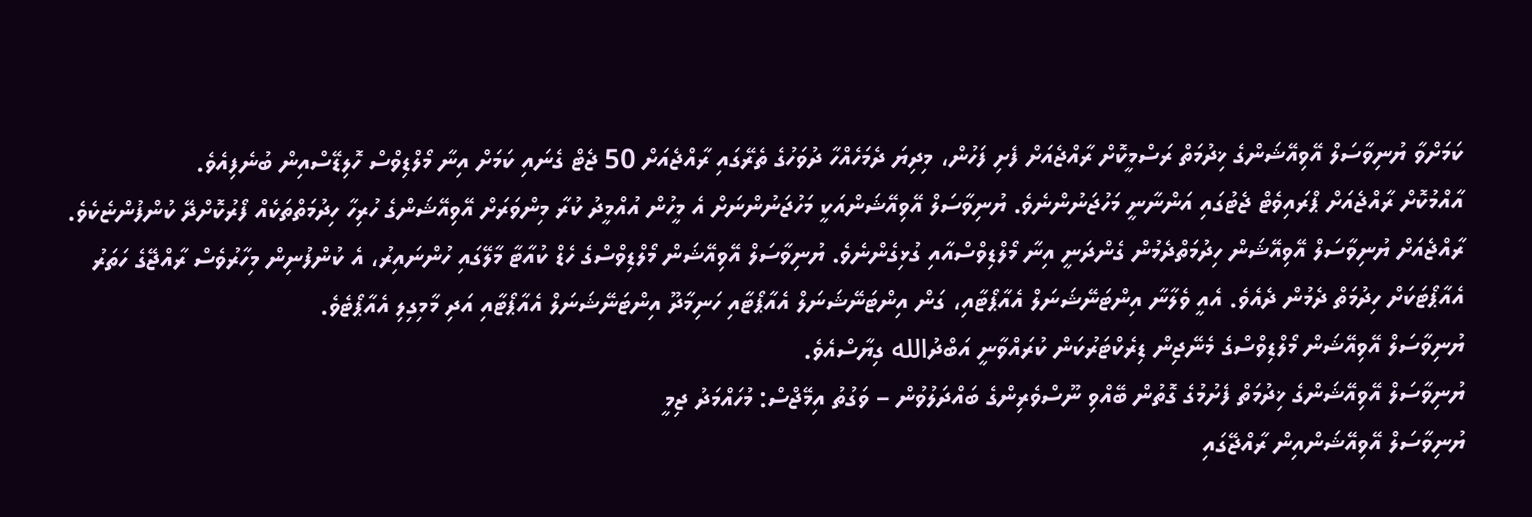ކަމަށްވާ ޔުނިވާސަލް އޭވިއޭޝަންގެ ޚިދުމަތް ރަސްމީކޮށް ރާއްޖެއަށް ފެށި ފަހުން، މިދިޔަ ދެމަހެއްހާ ދުވަހުގެ ތެރޭގައި ރާއްޖެއަށް 50 ޖެޓް ގެނައި ކަމަށް އިނާ މޯލްޑިވްސް ހޮލިޑޭސްއިން ބުނެފިއެވެ.
އާއްމުކޮށް ރާއްޖެއަށް ޕްރައިވެޓް ޖެޓުގައި އަންނާނީ މަހުޖަނުންނެވެ. ޔުނިވާސަލް އޭވިއޭޝަންއަކީ މަހުޖަނުންނަށް އެ މީހުން އުއްމީދު ކުރާ މިންވަރަށް އޭވިއޭޝަންގެ ހުރިހާ ހިދުމަތްތަކެއް ފޯރުކޮށްދޭ ކުންފުންޏެކެވެ.
ރާއްޖެއަށް ޔުނިވާސަލް އޭވިއޭޝަން ހިދުމަތްދެމުން ގެންދަނީ އިނާ މޯލްޑިވްސްއާއި ގުޅިގެންނެވެ. ޔުނިވާސަލް އޭވިއޭޝަން މޯލްޑިވްސްގެ ހެޑް ކުއާޓާ މާލޭގައި ހުންނައިރު، އެ ކުންފުނިން މިހާރުވެސް ރާއްޖޭގެ ހަތަރު އެއާޕޯޓަކަށް ހިދުމަތް ދެމުން ދެއެވެ. އެއީ ވެލާނާ އިންޓަނޭޝަނަލް އެއާޕޯޓާއި، ގަން އިންޓަނޭޝަނަލް އެއާޕޯޓާއި ހަނިމާދޫ އިންޓަނޭޝަނަލް އެއާޕޯޓާއި އަދި މާމިގިލި އެއާޕޯޓެވެ.
ޔުނިވާސަލް އޭވިއޭޝަން މޯލްޑިވްސްގެ މެނޭޖިން ޑިރެކްޓަރުކަން ކުރައްވާނީ އަބްދުالله ގިޔާސްއެވެ.
ޔުނިވާސަލް އޭވިއޭޝަންގެ ޚިދުމަތް ފެށުމުގެ ގޮތުން ބޭއްވި ނޫސްވެރިންގެ ބައްދަލުވުން – ވަގުތު އިމޭޖްސް: މުހައްމަދު ޖިމީ
ޔުނިވާސަލް އޭވިއޭޝަންއިން ރާއްޖޭގައި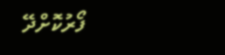ފޯރުކޮށްދޭ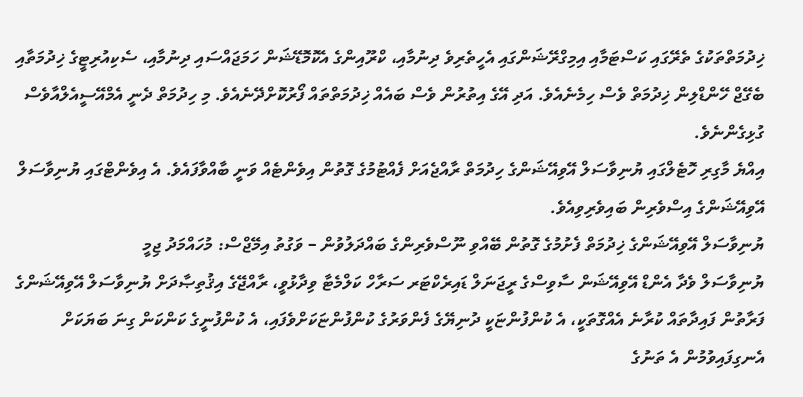ޚިދުމަތްތަކުގެ ތެރޭގައި ކަސްޓަމާއި އިމިގްރޭޝަންގައި އެހީތެރިވެ ދިނުމާއި، ކްރޫއިންގެ އެކޮމޮޑޭޝަން ހަމަޖައްސައި ދިނުމާއި، ސެކިއުރިޓީގެ ޚިދުމަތާއި ބެގޭޖް ހޭންޑްލިން ޚިދުމަތް ވެސް ހިމެނެއެވެ. އަދި އޭގެ އިތުރުން ވެސް ބައެއް ޚިދުމަތްތައް ފޯރުކޮށްދޭނެއެވެ. މި ހިދުމަތް ދެނީ އެމްއޭސީއެލްއާވެސް ގުޅިގެންނެވެ.
އިއްޔެ މާގިރި ހޮޓެލްގައި ޔުނިވާސަލް އޭވިއޭޝަންގެ ހިދުމަތް ރާއްޖެއަށް ފެއްޓުމުގެ ގޮތުން އިވެންޓެއް ވަނީ ބާއްވާފައެވެ. އެ އިވެންޓްގައި ޔުނިވާސަލް އޭވިއޭޝަންގެ އިސްވެރިން ބައިވެރިވިއެވެ.
ޔުނިވާސަލް އޭވިއޭޝަންގެ ޚިދުމަތް ފެށުމުގެ ގޮތުން ބޭއްވި ނޫސްވެރިންގެ ބައްދަލުވުން – ވަގުތު އިމޭޖްސް: މުހައްމަދު ޖިމީ
ޔުނިވާސަލް ވެދާ އެންޑް އޭވިއޭޝަން ސާވިސްގެ ރީޖަނަލް ޑައިރެކްޓަރ ސަރާހް ކަލްމެޓާ ވިދާޅުވީ، ރާއްޖޭގެ އިޤުތިޞާދަށް ޔުނިވާސަލް އޭވިއޭޝަންގެ ފަރާތުން ފައިދާތައް ކުރާނެ އެއްގޮތަކީ، އެ ކުންފުންޏަކީ ދުނިޔޭގެ ފެންވަރުގެ ކުންފުންޏަކަށްވެފައި، އެ ކުންފުނީގެ ކަންކަން ގިނަ ބަޔަކަށް އެނގިފައިވުމުން އެ ތަނުގެ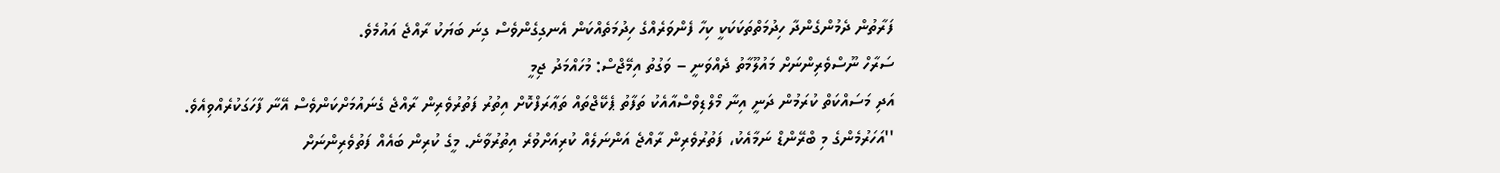ފަރާތުން ދެމުންގެންދާ ހިދުމަތްތަކަކަކީ ކިހާ ފެންވަރެއްގެ ހިދުމަތެއްކަން އެނގިގެންވެސް ގިނަ ބަޔަކު ރާއްޖެ އައުމެވެ.
ސަރާހް ނޫސްވެރިންނަށް މައުލޫމާތު ދެއްވަނީ – ވަގުތު އިމޭޖްސް: މުހައްމަދު ޖިމީ
އަދި މަސައްކަތް ކުރަމުން ދަނީ އިނާ މޯލްޑިވްސްއާއެކު ތަފާތު ޕެކޭޖްތައް ތަޢާރަފްކޮށް އިތުރު ފަތުރުވެރިން ރާއްޖެ ގެނައުމަށްކަންވެސް އޭނާ ފާހަގަކުރެއްވިއެވެ.
''އަހަރުމެންގެ މި ބްރޭންޑް ނަމާއެކު، ފަތުރުވެރިން ރާއްޖެ އަންނަލެއް ކުރިއަށްވުރެ އިތުރުވާނެ. މީގެ ކުރިން ބައެއް ފަތުވެރިންނަށް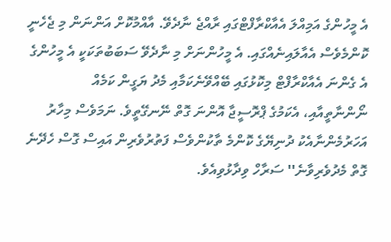އެ މީހުންގެ އަމިއްލަ އެއާކްރާފްޓްގައި ރާއްޖެ ނާދެވޭ. އާއްމުކޮށް އަންނަން މި ޖެހެނީ ކޮންމެވެސް އެއާލައިނެއްގައި. އެ މީހުންނަށް މި ނާދެވޭ ސަބަބުތަކަކީ އެ މީހުންގެ އެ ގެންނަ އެއާކްރާފްޓް މިކޮޅުގައި ބޭއްވޭނެކަމާއި މެދު ޔަގީން ކަމެއް ނޯންނާތީއާއި، އެކަމުގެ ޕްރޮސީޖާ އޮންނަ ގޮތް ނޭނގޭތީވެ. ނަމަވެސް މިހާރު އަހަރުމެންނާއެކު ދުނިޔޭގެ ކޮންމެ ތާކުންވެސް ފަތުރުވެރިން އައިސް ގޮސް ހެދޭނެ ގޮތް މެދުވެރިވާނެ'' ސަރާހް ވިދާޅުވިއެވެ.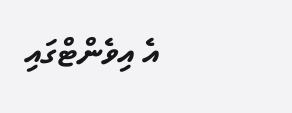އެ އިވެންޓްގައި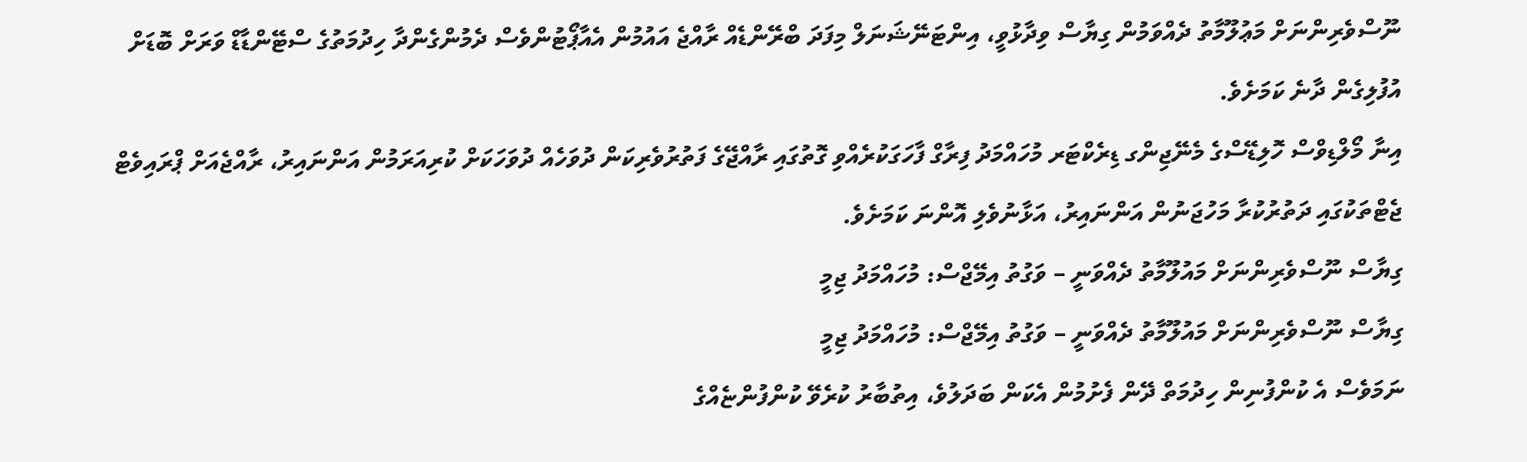ނޫސްވެރިންނަށް މަޢުލޫމާތު ދެއްވަމުން ގިޔާސް ވިދާޅުވީ، އިންޓަނޭޝަނަލް މިފަދަ ބްރޭންޑެއް ރާއްޖެ އައުމުން އެއާޕޯޓުންވެސް ދެމުންގެންދާ ހިދުމަތުގެ ސްޓޭންޑާޑް ވަރަށް ބޮޑަށް އުފުލިގެން ދާނެ ކަމަށެވެ.
އިނާ މޯލްޑިވްސް ހޮލިޑޭސްގެ މެނޭޖިންގ ޑިރެކްޓަރ މުހައްމަދު ފިރާގް ފާހަގަކުރެއްވި ގޮތުގައި ރާއްޖޭގެ ފަތުރުވެރިކަން ދުވަހެއް ދުވަހަކަށް ކުރިއަރަމުން އަންނައިރު، ރާއްޖެއަށް ޕްރައިވެޓް ޖެޓްތަކުގައި ދަތުރުކުރާ މަހުޖަނުން އަންނައިރު، އަޅާނުވެލި އޮންނަ ކަމަށެވެ.
ގިޔާސް ނޫސްވެރިންނަށް މައުލޫމާތު ދެއްވަނީ – ވަގުތު އިމޭޖްސް: މުހައްމަދު ޖިމީ
ގިޔާސް ނޫސްވެރިންނަށް މައުލޫމާތު ދެއްވަނީ – ވަގުތު އިމޭޖްސް: މުހައްމަދު ޖިމީ
ނަމަވެސް އެ ކުންފުނިން ހިދުމަތް ދޭން ފެށުމުން އެކަން ބަދަލުވެ، އިތުބާރު ކުރެވޭ ކުންފުންޏެއްގެ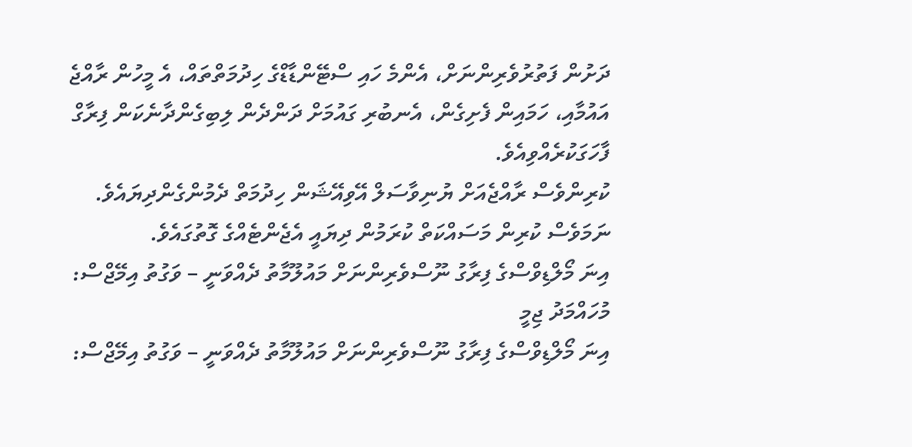ދަށުން ފަތުރުވެރިންނަށް، އެންމެ ހައި ސްޓޭންޑާޑްގެ ހިދުމަތްތައް، އެ މީހުން ރާއްޖެ އައުމާއި، ހަމައިން ފެށިގެން، އެނބުރި ގައުމަށް ދަންދެން ލިބިގެންދާނެކަން ފިރާގް ފާހަގަކުރެއްވިއެވެ.
ކުރިންވެސް ރާއްޖެއަށް ޔުނިވާސަލް އޭވިއޭޝަން ހިދުމަތް ދެމުންގެންދިޔައެވެ. ނަމަވެސް ކުރިން މަސައްކަތް ކުރަމުން ދިޔައީ އެޖެންޓެއްގެ ގޮތުގައެވެ.
އިނަ މޯލްޑިވްސްގެ ފިރާގު ނޫސްވެރިންނަށް މައުލޫމާތު ދެއްވަނީ – ވަގުތު އިމޭޖްސް: މުހައްމަދު ޖިމީ
އިނަ މޯލްޑިވްސްގެ ފިރާގު ނޫސްވެރިންނަށް މައުލޫމާތު ދެއްވަނީ – ވަގުތު އިމޭޖްސް: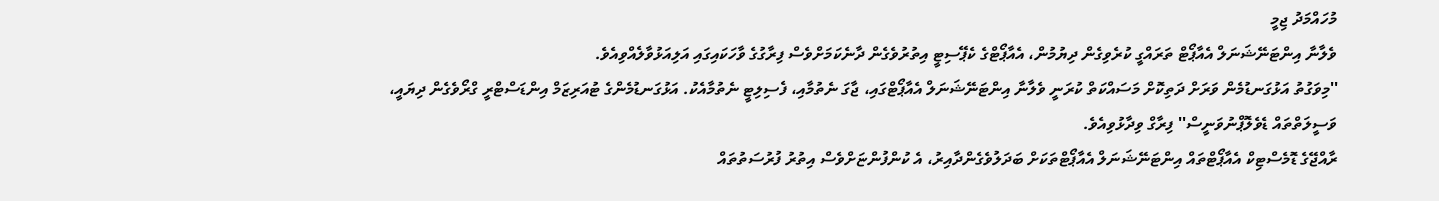މުހައްމަދު ޖިމީ
ވެލާނާ އިންޓަނޭޝަނަލް އެއާޕޯޓް ތަރައްގީ ކުރެވިގެން ދިޔުމުން، އެއާޕޯޓްގެ ކެޕޭސިޓީ އިތުރުވެގެން ދާނެކަމަށްވެސް ފިރާގުގެ ވާހަކައިގައި އަލިއަޅުވާލެއްވިއެވެ.
''މިވަގުތު އަޅުގަނޑުމެން ވަރަށް ދަތިކޮށް މަސައްކަތް ކުރަނީ ވެލާނާ އިންޓަނޭޝަނަލް އެއާޕޯޓްގައި، ޖާގަ ނެތުމާއި، ފެސިލިޓީ ނެތުމާއެކު. އަޅުގަނޑުމެންގެ ޓުއަރިޒަމް އިންޑަސްޓްރީ ގްރޯވެގެން ދިޔައީ، ވަސީލަތްތައް ޑެވެލޮޕްނުވަނީސް'' ފިރާގް ވިދާޅުވިއެވެ.
ރާއްޖޭގެ ޑޮމެސްޓިކް އެއާޕޯޓްތައް އިންޓަނޭޝަނަލް އެއާޕޯޓްތަކަށް ބަދަލުވެގެންދާއިރު، އެ ކުންފުންޏަށްވެސް އިތުރު ފުރުސަތުތައް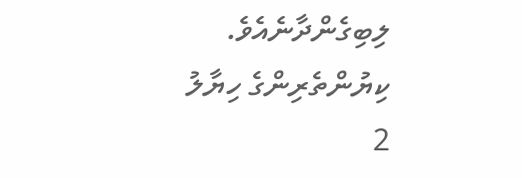ލިބިގެންދާނެއެވެ.
ކިޔުންތެރިންގެ ހިޔާލު
2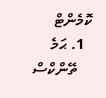ކޮމެންޓް
  1. ޙަމެ
    ތޭންކްސް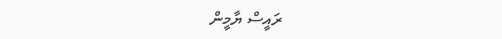ރައީސް ޔާމީން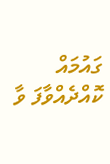ގައުމައް ކޮއްދެއްވާފަ ވާ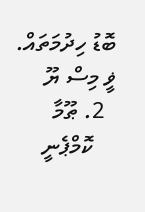ބޮޑު ހިދުމަތައް. ޥީ މިސް ޔޫ
  2. ޠޫމާ
    ކޮމްޕެނީ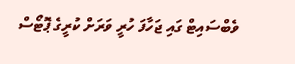ވެބްސައިޓް ގައި ޖަހާފަ ހުރީ ވަރަށް ކުރީގެ ޕޮޓޯސް